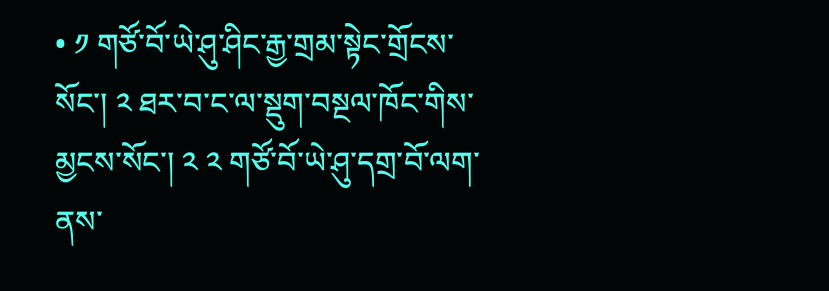• ༡ གཙོ་བོ་ཡེ་ཤུ་ཤིང་རྒྱ་གྲམ་སྟེང་གྲོངས་སོང་། ༢ ཐར་བ་ང་ལ་སྡུག་བསྔལ་ཁོང་གིས་མྱངས་སོང་། ༢ ༢ གཙོ་བོ་ཡེ་ཤུ་དགྲ་བོ་ལག་ནས་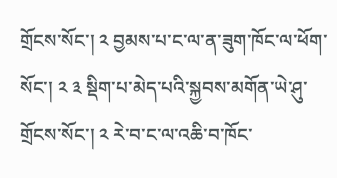གྲོངས་སོང་། ༢ བྱམས་པ་ང་ལ་ན་ཟུག་ཁོང་ལ་ཕོག་སོང་། ༢ ༣ སྡིག་པ་མེད་པའི་སྐྱབས་མགོན་ཡེ་ཤུ་གྲོངས་སོང་། ༢ རེ་བ་ང་ལ་འཆི་བ་ཁོང་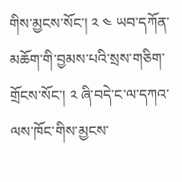གིས་མྱངས་སོང་། ༢ ༤ ཡབ་དཀོན་མཆོག་གི་བྱམས་པའི་སྲས་གཅིག་གྲོངས་སོང་། ༢ ཞི་བདེ་ང་ལ་དཀའ་ལས་ཁོང་གིས་མྱངས་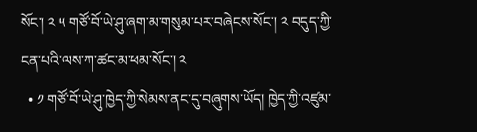སོང་། ༢ ༥ གཙོ་བོ་ཡེ་ཤུ་ཞག་མ་གསུམ་པར་བཞེངས་སོང་། ༢ བདུད་ཀྱི་ངན་པའི་ལས་ཀ་ཚང་མ་ཕམ་སོང་། ༢
  • ༡ གཙོ་བོ་ཡེ་ཤུ་ཁྱེད་ཀྱི་སེམས་ནང་དུ་བཞུགས་ཡོད། ཁྱེད་ཀྱི་འཛུམ་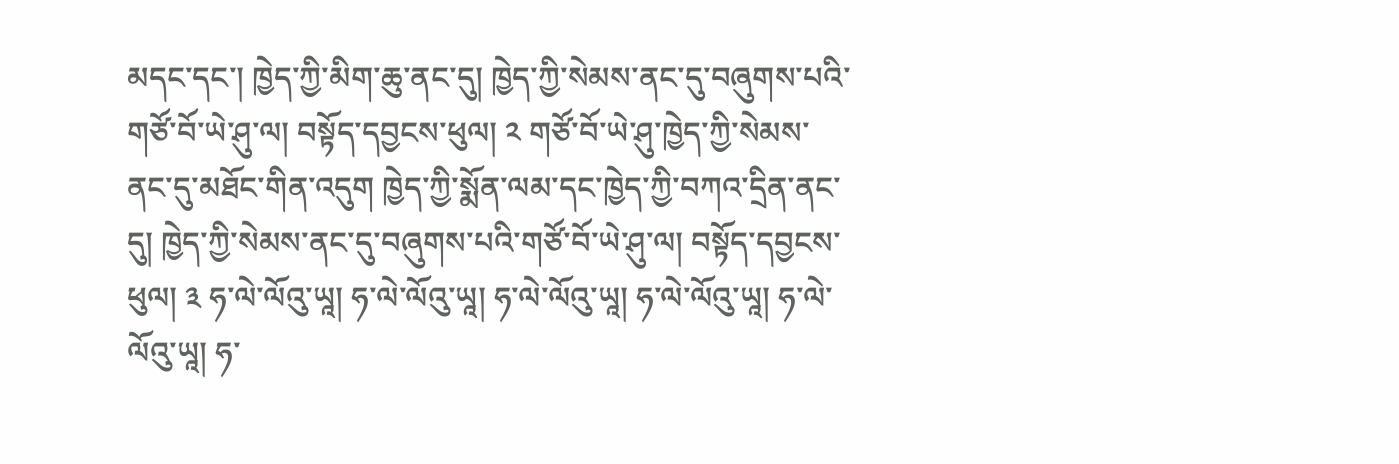མདང་དང་། ཁྱེད་ཀྱི་མིག་ཆུ་ནང་དུ། ཁྱེད་ཀྱི་སེམས་ནང་དུ་བཞུགས་པའི་གཙོ་བོ་ཡེ་ཤུ་ལ། བསྟོད་དབྱངས་ཕུལ། ༢ གཙོ་བོ་ཡེ་ཤུ་ཁྱེད་ཀྱི་སེམས་ནང་དུ་མཐོང་གིན་འདུག ཁྱེད་ཀྱི་སྨོན་ལམ་དང་ཁྱེད་ཀྱི་བཀའ་དྲིན་ནང་དུ། ཁྱེད་ཀྱི་སེམས་ནང་དུ་བཞུགས་པའི་གཙོ་བོ་ཡེ་ཤུ་ལ། བསྟོད་དབྱངས་ཕུལ། ༣ ཧ་ལེ་ལོའུ་ཡཱ། ཧ་ལེ་ལོའུ་ཡཱ། ཧ་ལེ་ལོའུ་ཡཱ། ཧ་ལེ་ལོའུ་ཡཱ། ཧ་ལེ་ལོའུ་ཡཱ། ཧ་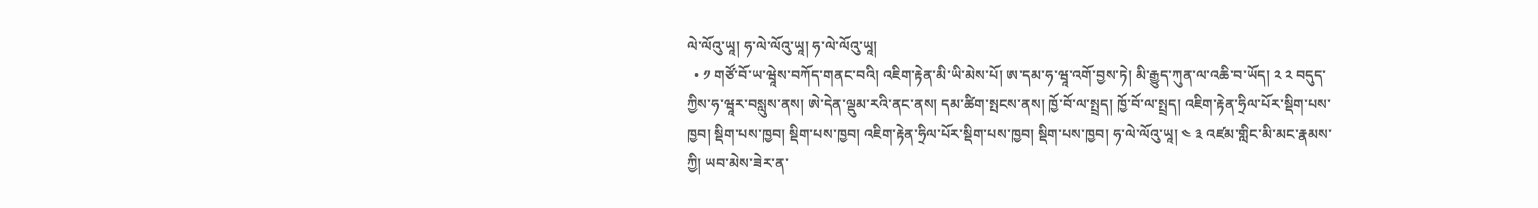ལེ་ལོའུ་ཡཱ། ཧ་ལེ་ལོའུ་ཡཱ། ཧ་ལེ་ལོའུ་ཡཱ།
  • ༡ གཙོ་བོ་ཡ་ཝཱེས་བཀོད་གནང་བའི། འཇིག་རྟེན་མི་ཡི་མེས་པོ། ཨ་དམ་ཧ་ཝཱ་འགོ་བྱས་ཏེ། མི་རྒྱུད་ཀུན་ལ་འཆི་བ་ཡོད། ༢ ༢ བདུད་ཀྱིས་ཧ་ཝཱར་བསླུས་ནས། ཨེ་དེན་ལྡུམ་རའི་ནང་ནས། དམ་ཚིག་སྤངས་ནས། ཁྱོ་བོ་ལ་སྤྲད། ཁྱོ་བོ་ལ་སྤྲད། འཇིག་རྟེན་ཧྲིལ་པོར་སྡིག་པས་ཁྱབ། སྡིག་པས་ཁྱབ། སྡིག་པས་ཁྱབ། འཇིག་རྟེན་ཧྲིལ་པོར་སྡིག་པས་ཁྱབ། སྡིག་པས་ཁྱབ། ཧ་ལེ་ལོའུ་ཡཱ། ༤ ༣ འཛམ་གླིང་མི་མང་རྣམས་ཀྱི། ཡབ་མེས་ཟེར་ན་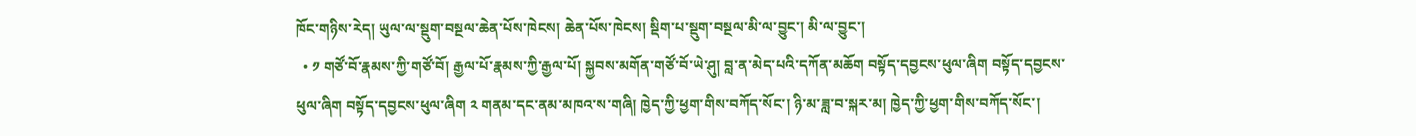ཁོང་གཉིས་རེད། ཡུལ་ལ་སྡུག་བསྔལ་ཆེན་པོས་ཁེངས། ཆེན་པོས་ཁེངས། སྡིག་པ་སྡུག་བསྔལ་མི་ལ་བྱུང་། མི་ལ་བྱུང་།
  • ༡ གཙོ་བོ་རྣམས་ཀྱི་གཙོ་བོ། རྒྱལ་པོ་རྣམས་ཀྱི་རྒྱལ་པོ། སྐྱབས་མགོན་གཙོ་བོ་ཡེ་ཤུ། བླ་ན་མེད་པའི་དཀོན་མཆོག བསྟོད་དབྱངས་ཕུལ་ཞིག བསྟོད་དབྱངས་ཕུལ་ཞིག བསྟོད་དབྱངས་ཕུལ་ཞིག ༢ གནམ་དང་ནམ་མཁའ་ས་གཞི། ཁྱེད་ཀྱི་ཕྱག་གིས་བཀོད་སོང་། ཉི་མ་ཟླ་བ་སྐར་མ། ཁྱེད་ཀྱི་ཕྱག་གིས་བཀོད་སོང་།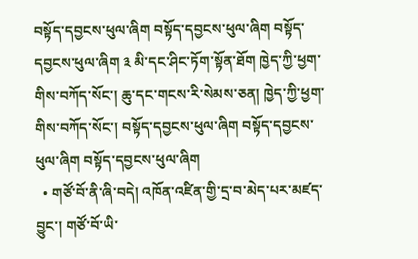བསྟོད་དབྱངས་ཕུལ་ཞིག བསྟོད་དབྱངས་ཕུལ་ཞིག བསྟོད་དབྱངས་ཕུལ་ཞིག ༣ མི་དང་ཤིང་ཏོག་སྟོན་ཐོག ཁྱེད་ཀྱི་ཕྱག་གིས་བཀོད་སོང་། ཆུ་དང་གངས་རི་སེམས་ཅན། ཁྱེད་ཀྱི་ཕྱག་གིས་བཀོད་སོང་། བསྟོད་དབྱངས་ཕུལ་ཞིག བསྟོད་དབྱངས་ཕུལ་ཞིག བསྟོད་དབྱངས་ཕུལ་ཞིག
  • གཙོ་བོ་ནི་ཞི་བདེ། འཁོན་འཛིན་གྱི་དྲ་བ་མེད་པར་མཛད་བྱུང་། གཙོ་བོ་ཡི་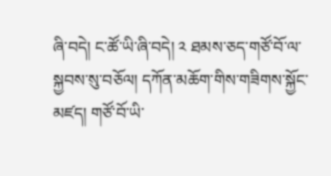ཞི་བདེ། ང་ཚོ་ཡི་ཞི་བདེ། ༢ ཐམས་ཅད་གཙོ་བོ་ལ་སྐྱབས་སུ་བཅོལ། དཀོན་མཆོག་གིས་གཟིགས་སྐྱོང་མཛད། གཙོ་བོ་ཡི་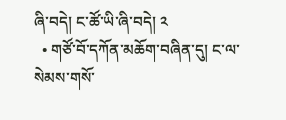ཞི་བདེ། ང་ཚོ་ཡི་ཞི་བདེ། ༢
  • གཙོ་བོ་དཀོན་མཆོག་བཞིན་དུ། ང་ལ་སེམས་གསོ་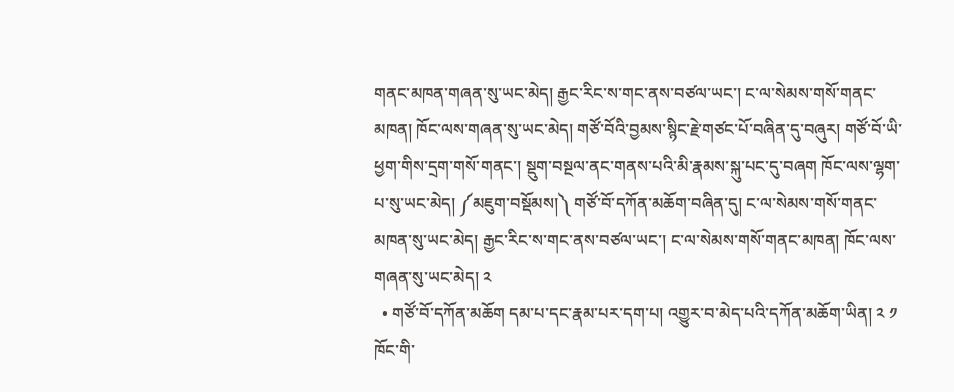གནང་མཁན་གཞན་སུ་ཡང་མེད། རྒྱང་རིང་ས་གང་ནས་བཙལ་ཡང་། ང་ལ་སེམས་གསོ་གནང་མཁན། ཁོང་ལས་གཞན་སུ་ཡང་མེད། གཙོ་བོའི་བྱམས་སྙིང་རྗེ་གཙང་པོ་བཞིན་དུ་བཞུར། གཙོ་བོ་ཡི་ཕྱག་གིས་དྲག་གསོ་གནང་། སྡུག་བསྔལ་ནང་གནས་པའི་མི་རྣམས་སྐུ་པང་དུ་བཞག ཁོང་ལས་ལྷག་པ་སུ་ཡང་མེད། ༼མཇུག་བསྡོམས།༽ གཙོ་བོ་དཀོན་མཆོག་བཞིན་དུ། ང་ལ་སེམས་གསོ་གནང་མཁན་སུ་ཡང་མེད། རྒྱང་རིང་ས་གང་ནས་བཙལ་ཡང་། ང་ལ་སེམས་གསོ་གནང་མཁན། ཁོང་ལས་གཞན་སུ་ཡང་མེད། ༢
  • གཙོ་བོ་དཀོན་མཆོག དམ་པ་དང་རྣམ་པར་དག་པ། འགྱུར་བ་མེད་པའི་དཀོན་མཆོག་ཡིན། ༢ ༡ ཁོང་གི་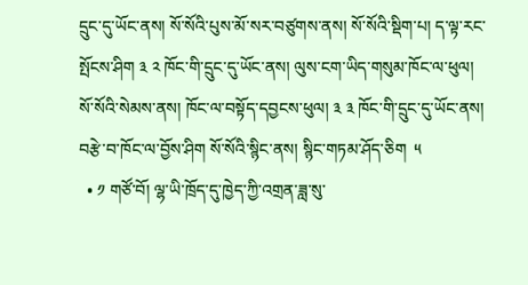དྲུང་དུ་ཡོང་ནས། སོ་སོའི་པུས་མོ་སར་བཙུགས་ནས། སོ་སོའི་སྡིག་པ། ད་ལྟ་རང་སྤོངས་ཤིག ༣ ༢ ཁོང་གི་དྲུང་དུ་ཡོང་ནས། ལུས་ངག་ཡིད་གསུམ་ཁོང་ལ་ཕུལ། སོ་སོའི་སེམས་ནས། ཁོང་ལ་བསྟོད་དབྱངས་ཕུལ། ༣ ༣ ཁོང་གི་དྲུང་དུ་ཡོང་ནས། བརྩེ་བ་ཁོང་ལ་བྱོས་ཤིག སོ་སོའི་སྙིང་ནས། སྙིང་གཏམ་ཤོད་ཅིག  ༥
  • ༡ གཙོ་བོ། ལྷ་ཡི་ཁྲོད་དུ་ཁྱེད་ཀྱི་འགྲན་ཟླ་སུ་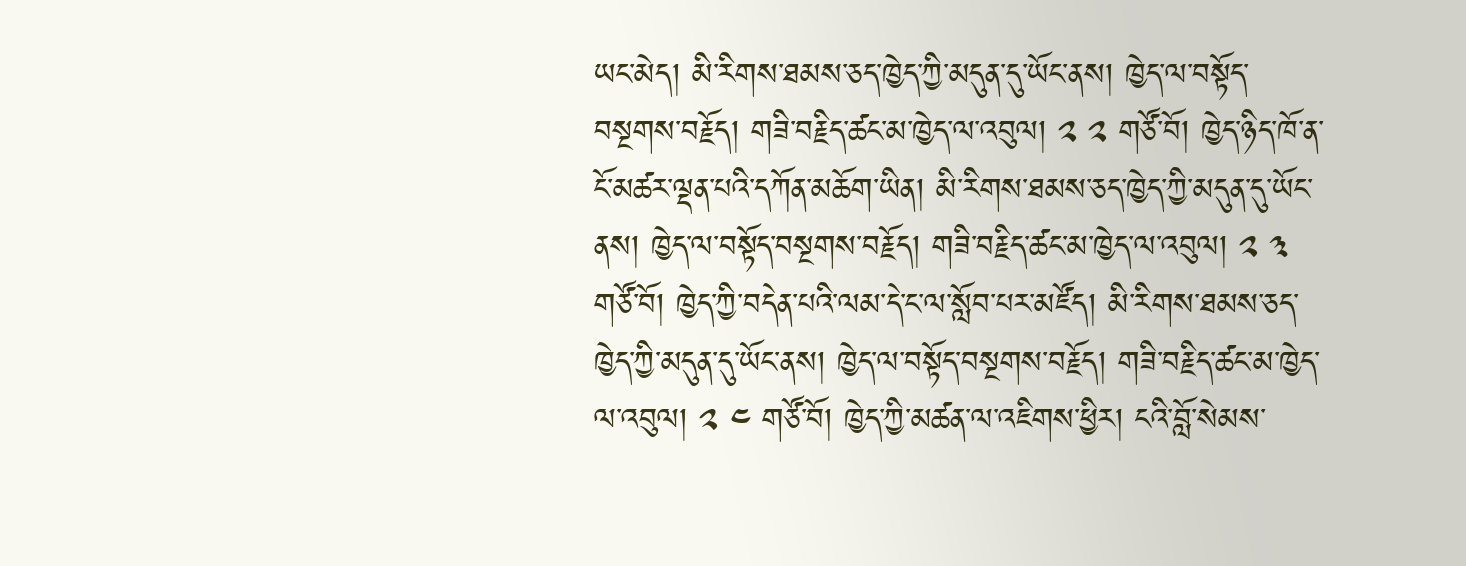ཡང་མེད། མི་རིགས་ཐམས་ཅད་ཁྱེད་ཀྱི་མདུན་དུ་ཡོང་ནས། ཁྱེད་ལ་བསྟོད་བསྔགས་བརྗོད། གཟི་བརྗིད་ཚང་མ་ཁྱེད་ལ་འབུལ། ༢ ༢ གཙོ་བོ། ཁྱེད་ཉིད་ཁོ་ན་ངོ་མཚར་ལྡན་པའི་དཀོན་མཆོག་ཡིན། མི་རིགས་ཐམས་ཅད་ཁྱེད་ཀྱི་མདུན་དུ་ཡོང་ནས། ཁྱེད་ལ་བསྟོད་བསྔགས་བརྗོད། གཟི་བརྗིད་ཚང་མ་ཁྱེད་ལ་འབུལ། ༢ ༣ གཙོ་བོ། ཁྱེད་ཀྱི་བདེན་པའི་ལམ་དེ་ང་ལ་སློབ་པར་མཛོད། མི་རིགས་ཐམས་ཅད་ཁྱེད་ཀྱི་མདུན་དུ་ཡོང་ནས། ཁྱེད་ལ་བསྟོད་བསྔགས་བརྗོད། གཟི་བརྗིད་ཚང་མ་ཁྱེད་ལ་འབུལ། ༢ ༤ གཙོ་བོ། ཁྱེད་ཀྱི་མཚན་ལ་འཇིགས་ཕྱིར། ངའི་བློ་སེམས་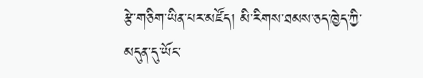རྩེ་གཅིག་ཡིན་པར་མཛོད། མི་རིགས་ཐམས་ཅད་ཁྱེད་ཀྱི་མདུན་དུ་ཡོང་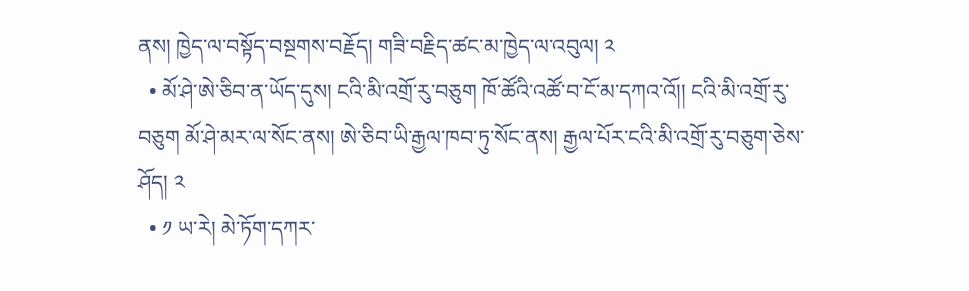ནས། ཁྱེད་ལ་བསྟོད་བསྔགས་བརྗོད། གཟི་བརྗིད་ཚང་མ་ཁྱེད་ལ་འབུལ། ༢
  • མོ་ཤེ་ཨེ་ཅིབ་ན་ཡོད་དུས། ངའི་མི་འགྲོ་རུ་བཅུག ཁོ་ཚོའི་འཚོ་བ་ངོ་མ་དཀའ་འོ།། ངའི་མི་འགྲོ་རུ་བཅུག མོ་ཤེ་མར་ལ་སོང་ནས། ཨེ་ཅིབ་ཡི་རྒྱལ་ཁབ་ཏུ་སོང་ནས། རྒྱལ་པོར་ངའི་མི་འགྲོ་རུ་བཅུག་ཅེས་ཤོད། ༢
  • ༡ ཡ་རེ། མེ་ཏོག་དཀར་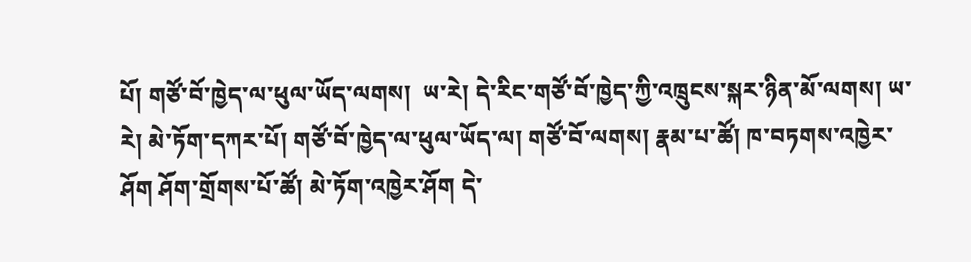པོ། གཙོ་བོ་ཁྱེད་ལ་ཕུལ་ཡོད་ལགས།  ཡ་རེ། དེ་རིང་གཙོ་བོ་ཁྱེད་ཀྱི་འཁྲུངས་སྐར་ཉིན་མོ་ལགས། ཡ་རེ། མེ་ཏོག་དཀར་པོ། གཙོ་བོ་ཁྱེད་ལ་ཕུལ་ཡོད་ལ། གཙོ་བོ་ལགས། རྣམ་པ་ཚོ། ཁ་བཏགས་འཁྱེར་ཤོག ཤོག་གྲོགས་པོ་ཚོ། མེ་ཏོག་འཁྱེར་ཤོག དེ་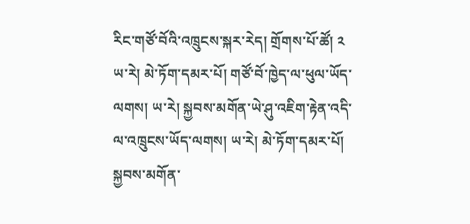རིང་གཙོ་བོའི་འཁྲུངས་སྐར་རེད། གྲོགས་པོ་ཚོ། ༢ ཡ་རེ། མེ་ཏོག་དམར་པོ། གཙོ་བོ་ཁྱེད་ལ་ཕུལ་ཡོད་ལགས། ཡ་རེ། སྐྱབས་མགོན་ཡེ་ཤུ་འཇིག་རྟེན་འདི་ལ་འཁྲུངས་ཡོད་ལགས། ཡ་རེ། མེ་ཏོག་དམར་པོ། སྐྱབས་མགོན་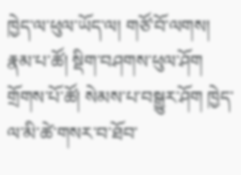ཁྱེད་ལ་ཕུལ་ཡོད་ལ། གཙོ་བོ་ལགས། རྣམ་པ་ཚོ། སྡིག་བཤགས་ཕུལ་ཤོག གྲོགས་པོ་ཚོ། སེམས་པ་བསྒྱུར་ཤོག ཁྱེད་ལ་མི་ཚེ་གསར་བ་ཐོབ་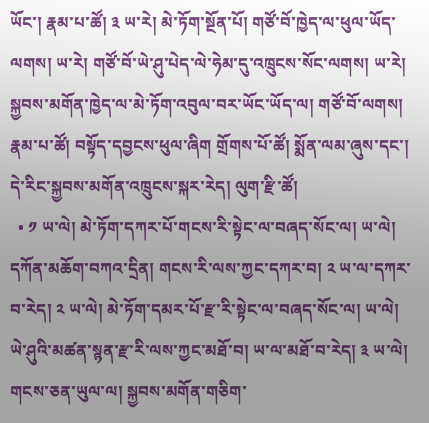ཡོང་། རྣམ་པ་ཚོ། ༣ ཡ་རེ། མེ་ཏོག་སྔོན་པོ། གཙོ་བོ་ཁྱེད་ལ་ཕུལ་ཡོད་ལགས། ཡ་རེ། གཙོ་བོ་ཡེ་ཤུ་པེད་ལེ་ཧེམ་དུ་འཁྲུངས་སོང་ལགས། ཡ་རེ། སྐྱབས་མགོན་ཁྱེད་ལ་མེ་ཏོག་འབུལ་བར་ཡོང་ཡོད་ལ། གཙོ་བོ་ལགས། རྣམ་པ་ཚོ། བསྟོད་དབྱངས་ཕུལ་ཞིག གྲོགས་པོ་ཚོ། སྨོན་ལམ་ཞུས་དང་། དེ་རིང་སྐྱབས་མགོན་འཁྲུངས་སྐར་རེད། ལུག་རྫི་ཚོ།
  • ༡ ཡ་ལེ། མེ་ཏོག་དཀར་པོ་གངས་རི་སྟེང་ལ་བཞད་སོང་ལ། ཡ་ལེ། དཀོན་མཆོག་བཀའ་དྲིན། གངས་རི་ལས་ཀྱང་དཀར་བ། ༢ ཡ་ལ་དཀར་བ་རེད། ༢ ཡ་ལེ། མེ་ཏོག་དམར་པོ་རྫ་རི་སྟེང་ལ་བཞད་སོང་ལ། ཡ་ལེ། ཡེ་ཤུའི་མཚན་སྙན་རྫ་རི་ལས་ཀྱང་མཐོ་བ། ཡ་ལ་མཐོ་བ་རེད། ༣ ཡ་ལེ། གངས་ཅན་ཡུལ་ལ། སྐྱབས་མགོན་གཅིག་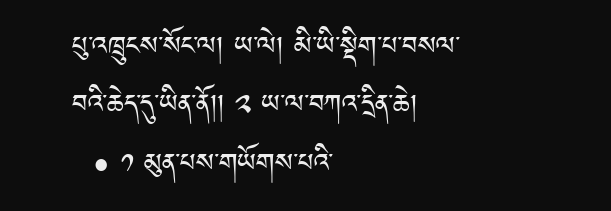པུ་འཁྲུངས་སོང་ལ། ཡ་ལེ། མི་ཡི་སྡིག་པ་བསལ་བའི་ཆེད་དུ་ཡིན་ནོ།། ༢ ཡ་ལ་བཀའ་དྲིན་ཆེ།
  • ༡ མུན་པས་གཡོགས་པའི་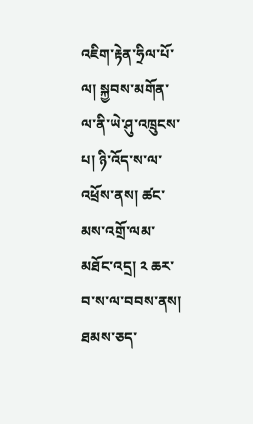འཇིག་རྟེན་ཧྲིལ་པོ་ལ། སྐྱབས་མགོན་ལ་ནི་ཡེ་ཤུ་འཁྲུངས་པ། ཉི་འོད་ས་ལ་འཕྲོས་ནས། ཚང་མས་འགྲོ་ལམ་མཐོང་འདྲ། ༢ ཆར་བ་ས་ལ་བབས་ནས། ཐམས་ཅད་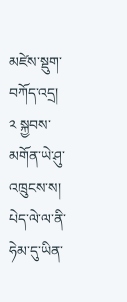མཛེས་སྡུག་བཀོད་འདྲ། ༢ སྐྱབས་མགོན་ཡེ་ཤུ་འཁྲུངས་ས། པེད་ལེ་ལ་ནི་ཧེམ་དུ་ཡིན་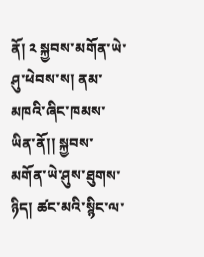ནོ། ༢ སྐྱབས་མགོན་ཡེ་ཤུ་ཕེབས་ས། ནམ་མཁའི་ཞིང་ཁམས་ཡིན་ནོ།། སྐྱབས་མགོན་ཡེ་ཤུས་ཐུགས་ཉིད། ཚང་མའི་སྙིང་ལ་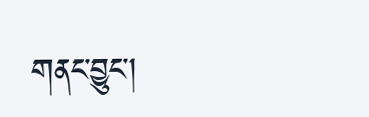གནང་བྱུང་།